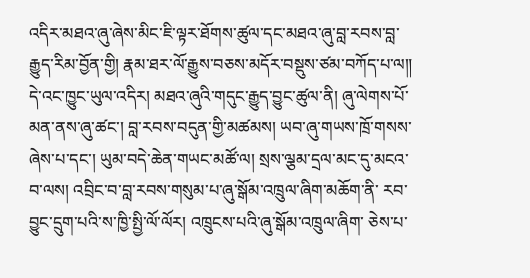འདིར་མཐའ་ཞུ་ཞེས་མིང་ཇི་ལྟར་ཐོགས་ཚུལ་དང་མཐའ་ཞུ་བླ་རབས་བླ་རྒྱུད་རིམ་བྱོན་གྱི། རྣམ་ཐར་ལོ་རྒྱུས་བཅས་མདོར་བསྡུས་ཙམ་བཀོད་པ་ལ༎ དེ་འང་ཁྱུང་ཡུལ་འདིར། མཐའ་ཞུའི་གདུང་རྒྱུད་བྱུང་ཚུལ་ནི། ཞུ་ལེགས་པོ་མན་ནས་ཞུ་ཚང་། བླ་རབས་བདུན་གྱི་མཚམས། ཡབ་ཞུ་གཡས་ཁྲོ་གསས་ཞེས་པ་དང་། ཡུམ་བདེ་ཆེན་གཡང་མཚོ་ལ། སྲས་ལྕམ་དྲལ་མང་དུ་མངའ་བ་ལས། འབྲིང་བ་བླ་རབས་གསུམ་པ་ཞུ་སྒོམ་འཁྲུལ་ཞིག་མཆོག་ནི་ རབ་བྱུང་དྲུག་པའི་ས་ཁྱི་སྤྱི་ལོ་ལོར། འཁྲུངས་པའི་ཞུ་སྒོམ་འཁྲུལ་ཞིག་ ཅེས་པ་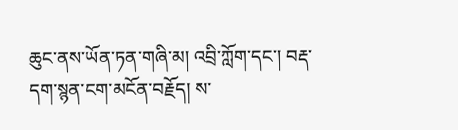ཆུང་ནས་ཡོན་ཏན་གཞི་མ། འབྲི་ཀློག་དང་། བརྡ་དག་སྙན་ངག་མངོན་བརྗོད། ས་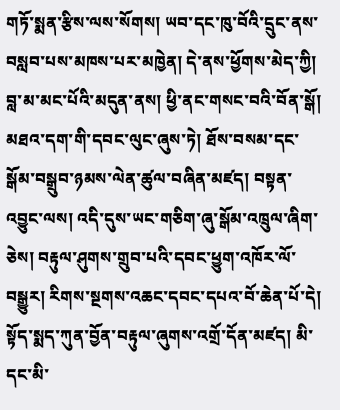གཏོ་སྨན་རྩིས་ལས་སོགས། ཡབ་དང་ཁུ་བོའི་དྲུང་ནས་བསླབ་པས་མཁས་པར་མཁྱེན། དེ་ནས་ཕྱོགས་མེད་ཀྱི། བླ་མ་མང་པོའི་མདུན་ནས། ཕྱི་ནང་གསང་བའི་བོན་སྒོ། མཐའ་དག་གི་དབང་ལུང་ཞུས་ཏེ། ཐོས་བསམ་དང་སྒོམ་བསྒྲུབ་ཉམས་ལེན་ཚུལ་བཞིན་མཛད། བསྟན་འབྱུང་ལས། འདི་དུས་ཡང་གཅིག་ཞུ་སྒོམ་འཁྲུལ་ཞིག་ཅེས། བརྟུལ་ཤུགས་གྲུབ་པའི་དབང་ཕྱུག་འཁོར་ལོ་བསྒྱུར། རིགས་སྔགས་འཆང་དབང་དཔའ་བོ་ཆེན་པོ་དེ། སྟོད་སྨད་ཀུན་བྱོན་བརྟུལ་ཞུགས་འགྲོ་དོན་མཛད། མི་དང་མི་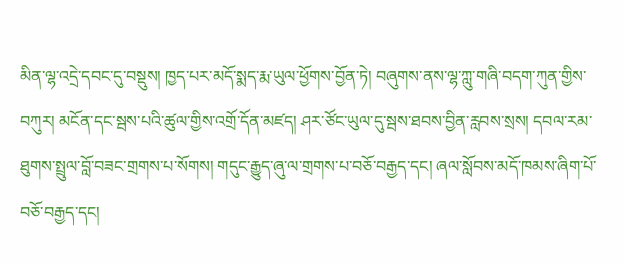མིན་ལྷ་འདྲེ་དབང་དུ་བསྡུས། ཁྱད་པར་མདོ་སྨད་རྨ་ཡུལ་ཕྱོགས་བྱོན་ཏེ། བཞུགས་ནས་ལྷ་ཀླུ་གཞི་བདག་ཀུན་གྱིས་བཀུར། མངོན་དང་སྦས་པའི་ཚུལ་གྱིས་འགྲོ་དོན་མཛད། ཤར་ཙོང་ཡུལ་དུ་སྦས་ཐབས་བྱིན་རླབས་སྲས། དབལ་རམ་ཐུགས་སྤྲུལ་བློ་བཟང་གྲགས་པ་སོགས། གདུང་རྒྱུད་ཞུ་ལ་གྲགས་པ་བཅོ་བརྒྱད་དང། ཞལ་སློབས་མདོ་ཁམས་ཞིག་པོ་བཅོ་བརྒྱད་དང།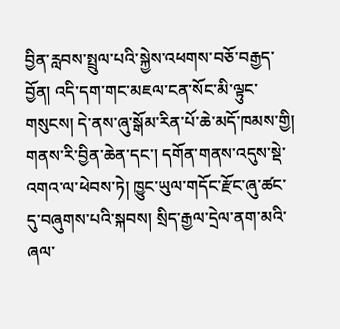བྱིན་རླབས་སྤྲུལ་པའི་སྐྱེས་འཕགས་བཅོ་བརྒྱད་བྱོན། འདི་དག་གང་མཇལ་ངན་སོང་མི་ལྟུང་གསུངས། དེ་ནས་ཞུ་སྒོམ་རིན་པོ་ཆེ་མདོ་ཁམས་གྱི། གནས་རི་བྱིན་ཆེན་དང་། དགོན་གནས་འདུས་སྡེ་འགའ་ལ་ཕེབས་ཏེ། ཁྱུང་ཡུལ་གདོང་རྫོང་ཞུ་ཚང་དུ་བཞུགས་པའི་སྐབས། སྲིད་རྒྱལ་དྲེལ་ནག་མའི་ཞལ་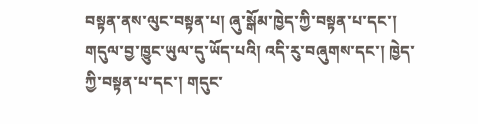བསྟན་ནས་ལུང་བསྟན་པ། ཞུ་སྒོམ་ཁྱེད་ཀྱི་བསྟན་པ་དང་། གདུལ་བྱ་ཁྱུང་ཡུལ་དུ་ཡོད་པའི། འདི་རུ་བཞུགས་དང་། ཁྱེད་ཀྱི་བསྟན་པ་དང་། གདུང་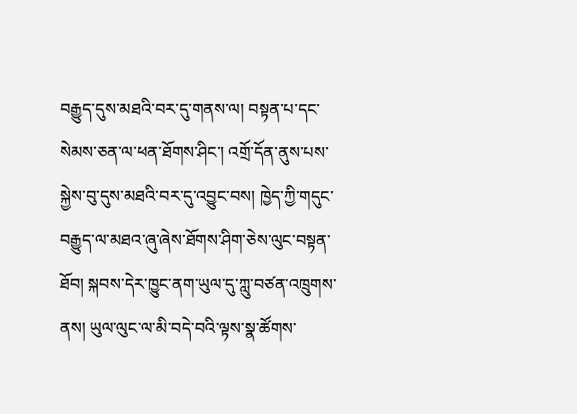བརྒྱུད་དུས་མཐའི་བར་དུ་གནས་ལ། བསྟན་པ་དང་སེམས་ཅན་ལ་ཕན་ཐོགས་ཤིང་། འགྲོ་དོན་ནུས་པས་སྐྱེས་བུ་དུས་མཐའི་བར་དུ་འབྱུང་བས། ཁྱེད་ཀྱི་གདུང་བརྒྱུད་ལ་མཐའ་ཞུ་ཞེས་ཐོགས་ཤིག་ཅེས་ལུང་བསྟན་ཐོབ། སྐབས་དེར་ཁྱུང་ནག་ཡུལ་དུ་ཀླུ་བཙན་འཁྲུགས་ནས། ཡུལ་ལུང་ལ་མི་བདེ་བའི་ལྟས་སྣ་ཚོགས་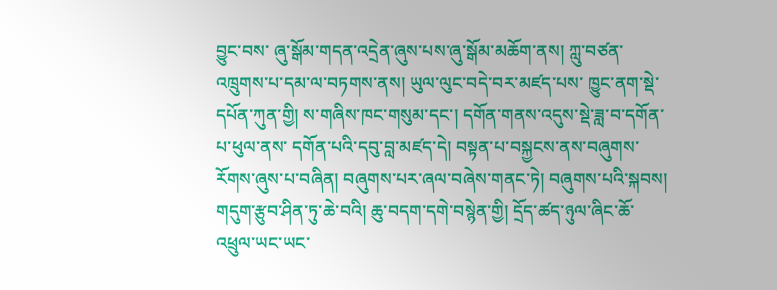བྱུང་བས་ ཞུ་སྒོམ་གདན་འདྲེན་ཞུས་པས་ཞུ་སྒོམ་མཆོག་ནས། ཀླུ་བཙན་འཁྲུགས་པ་དམ་ལ་བཏགས་ནས། ཡུལ་ལུང་བདེ་བར་མཛད་པས་ ཁྱུང་ནག་སྡེ་དཔོན་ཀུན་གྱི། ས་གཞིས་ཁང་གསུམ་དང་། དགོན་གནས་འདུས་སྡེ་ཟླ་བ་དགོན་པ་ཕུལ་ནས་ དགོན་པའི་དབུ་བླ་མཛད་དེ། བསྟན་པ་བསྐྱངས་ནས་བཞུགས་རོགས་ཞུས་པ་བཞིན། བཞུགས་པར་ཞལ་བཞེས་གནང་ཏེ། བཞུགས་པའི་སྐབས། གདུག་རྩུབ་ཤིན་ཏུ་ཆེ་བའི། ཆུ་བདག་དགེ་བསྙེན་གྱི། དྲོད་ཚད་ཉུལ་ཞིང་ཆོ་འཕྲུལ་ཡང་ཡང་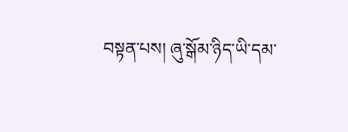བསྟན་པས། ཞུ་སྒོམ་ཉིད་ཡི་དམ་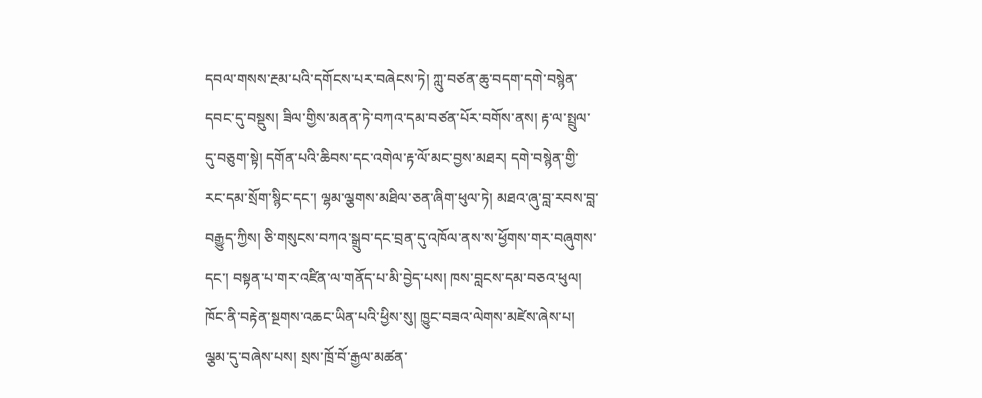དབལ་གསས་རྔམ་པའི་དགོངས་པར་བཞེངས་ཏེ། ཀླུ་བཙན་ཆུ་བདག་དགེ་བསྙེན་དབང་དུ་བསྡུས། ཟིལ་གྱིས་མནན་ཏེ་བཀའ་དམ་བཙན་པོར་བགོས་ནས། རྟ་ལ་སྤྲུལ་དུ་བཅུག་སྟེ། དགོན་པའི་ཆིབས་དང་འགེལ་རྟ་ལོ་མང་བྱས་མཐར། དགེ་བསྙེན་གྱི་རང་དམ་སྲོག་སྙིང་དང་། ལྷམ་ལྕགས་མཐིལ་ཅན་ཞིག་ཕུལ་ཏེ། མཐའ་ཞུ་བླ་རབས་བླ་བརྒྱུད་ཀྱིས། ཅི་གསུངས་བཀའ་སྒྲུབ་དང་བྲན་དུ་འཁོལ་ནས་ས་ཕྱོགས་གར་བཞུགས་དང་། བསྟན་པ་གར་འཛིན་ལ་གནོད་པ་མི་བྱེད་པས། ཁས་བླངས་དམ་བཅའ་ཕུལ། ཁོང་ནི་བརྟེན་སྔགས་འཆང་ཡིན་པའི་ཕྱིས་སུ། ཁྱུང་བཟའ་ལེགས་མཛེས་ཞེས་པ། ལྕམ་དུ་བཞེས་པས། སྲས་ཁྲོ་བོ་རྒྱལ་མཚན་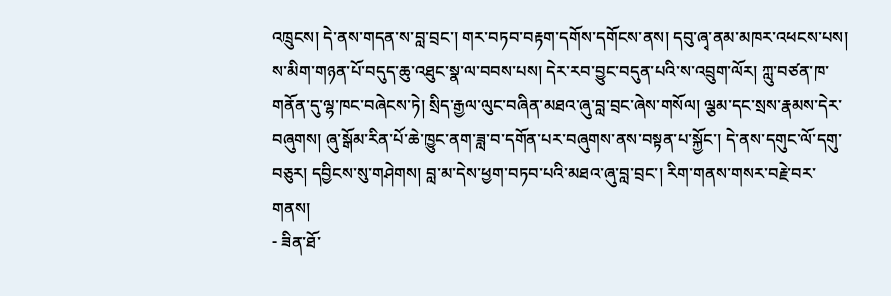འཁྲུངས། དེ་ནས་གདན་ས་བླ་བྲང་། གར་བཏབ་བརྟག་དགོས་དགོངས་ནས། དབུ་ཞྭ་ནམ་མཁར་འཕངས་པས། ས་མིག་གཉན་པོ་བདུད་ཆུ་འཐུང་སྣ་ལ་བབས་པས། དེར་རབ་བྱུང་བདུན་པའི་ས་འབྲུག་ལོར། ཀླུ་བཙན་ཁ་གནོན་དུ་ལྷ་ཁང་བཞེངས་ཏེ། སྲིད་རྒྱལ་ལུང་བཞིན་མཐའ་ཞུ་བླ་བྲང་ཞེས་གསོལ། ལྕམ་དང་སྲས་རྣམས་དེར་བཞུགས། ཞུ་སྒོམ་རིན་པོ་ཆེ་ཁྱུང་ནག་ཟླ་བ་དགོན་པར་བཞུགས་ནས་བསྟན་པ་སྐྱོང་། དེ་ནས་དགུང་ལོ་དགུ་བཅུར། དབྱིངས་སུ་གཤེགས། བླ་མ་དེས་ཕྱག་བཏབ་པའི་མཐའ་ཞུ་བླ་བྲང་། རིག་གནས་གསར་བརྗེ་བར་གནས།
- ཟིན་ཐོ་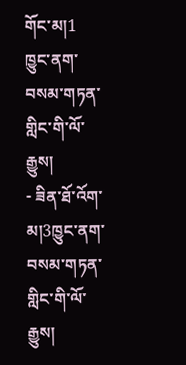གོང་མ།1 ཁྱུང་ནག་བསམ་གཏན་གླིང་གི་ལོ་རྒྱུས།
- ཟིན་ཐོ་འོག་མ།3ཁྱུང་ནག་བསམ་གཏན་གླིང་གི་ལོ་རྒྱུས།